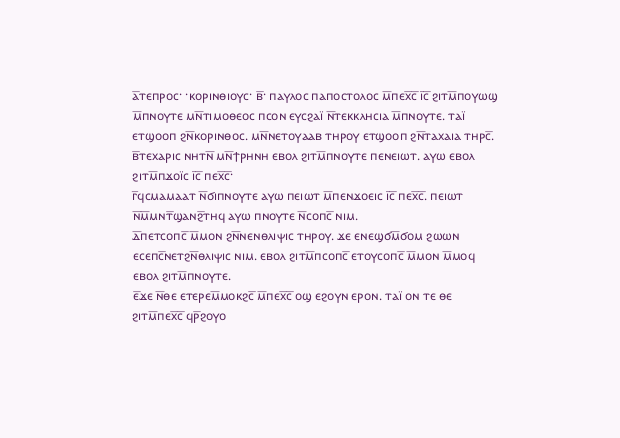ⲁ̅ⲧⲉⲡⲣⲟⲥ· ·ⲕⲟⲣⲓⲛⲑⲓⲟⲩⲥ· ⲃ̅· ⲡⲁⲩⲗⲟⲥ ⲡⲁⲡⲟⲥⲧⲟⲗⲟⲥ ⲙ̅ⲡⲉⲭ̅ⲥ̅ ⲓ̅ⲥ̅ ϩⲓⲧⲙ̅ⲡⲟⲩⲱϣ ⲙ̅ⲡⲛⲟⲩⲧⲉ ⲙⲛ̅ⲧⲓⲙⲟⲑⲉⲟⲥ ⲡⲥⲟⲛ ⲉⲩⲥϩⲁⲓ̈ ⲛ̅ⲧⲉⲕⲕⲗⲏⲥⲓⲁ ⲙ̅ⲡⲛⲟⲩⲧⲉ. ⲧⲁⲓ̈ ⲉⲧϣⲟⲟⲡ ϩⲛ̅ⲕⲟⲣⲓⲛⲑⲟⲥ. ⲙⲛ̅ⲛⲉⲧⲟⲩⲁⲁⲃ ⲧⲏⲣⲟⲩ ⲉⲧϣⲟⲟⲡ ϩⲛ̅ⲧⲁⲭⲁⲓⲁ ⲧⲏⲣⲥ̅.
ⲃ̅ⲧⲉⲭⲁⲣⲓⲥ ⲛⲏⲧⲛ̅ ⲙⲛ̅ϯⲣⲏⲛⲏ ⲉⲃⲟⲗ ϩⲓⲧⲙ̅ⲡⲛⲟⲩⲧⲉ ⲡⲉⲛⲉⲓⲱⲧ. ⲁⲩⲱ ⲉⲃⲟⲗ ϩⲓⲧⲙ̅ⲡϫⲟⲓ̈ⲥ ⲓ̅ⲥ̅ ⲡⲉⲭ̅ⲥ̅·
ⲅ̅ϥⲥⲙⲁⲙⲁⲁⲧ ⲛ̅ϭⲓⲡⲛⲟⲩⲧⲉ ⲁⲩⲱ ⲡⲉⲓⲱⲧ ⲙ̅ⲡⲉⲛϫⲟⲉⲓⲥ ⲓ̅ⲥ̅ ⲡⲉⲭ̅ⲥ̅. ⲡⲉⲓⲱⲧ ⲛ̅ⲙ̅ⲙⲛⲧ̅ϣⲁⲛϩ̅ⲧⲏϥ ⲁⲩⲱ ⲡⲛⲟⲩⲧⲉ ⲛ̅ⲥⲟⲡⲥ̅ ⲛⲓⲙ.
ⲇ̅ⲡⲉⲧⲥⲟⲡⲥ̅ ⲙ̅ⲙⲟⲛ ϩⲛ̅ⲛⲉⲛⲑⲗⲓⲯⲓⲥ ⲧⲏⲣⲟⲩ. ϫⲉ ⲉⲛⲉϣϭⲙ̅ϭⲟⲙ ϩⲱⲱⲛ ⲉⲥⲉⲡⲥ̅ⲛⲉⲧϩⲛ̅ⲑⲗⲓⲯⲓⲥ ⲛⲓⲙ. ⲉⲃⲟⲗ ϩⲓⲧⲙ̅ⲡⲥⲟⲡⲥ̅ ⲉⲧⲟⲩⲥⲟⲡⲥ̅ ⲙ̅ⲙⲟⲛ ⲙ̅ⲙⲟϥ ⲉⲃⲟⲗ ϩⲓⲧⲙ̅ⲡⲛⲟⲩⲧⲉ.
ⲉ̅ϫⲉ ⲛ̅ⲑⲉ ⲉⲧⲉⲣⲉⲙ̅ⲙⲟⲕϩⲥ̅ ⲙ̅ⲡⲉⲭ̅ⲥ̅ ⲟϣ ⲉϩⲟⲩⲛ ⲉⲣⲟⲛ. ⲧⲁⲓ̈ ⲟⲛ ⲧⲉ ⲑⲉ ϩⲓⲧⲙ̅ⲡⲉⲭ̅ⲥ̅ ϥⲣ̅ϩⲟⲩⲟ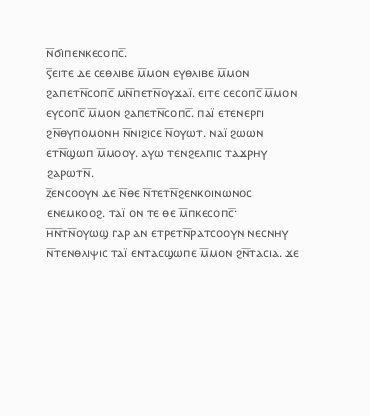ⲛ̅ϭⲓⲡⲉⲛⲕⲉⲥⲟⲡⲥ̅.
ⲋ̅ⲉⲓⲧⲉ ⲇⲉ ⲥⲉⲑⲗⲓⲃⲉ ⲙ̅ⲙⲟⲛ ⲉⲩⲑⲗⲓⲃⲉ ⲙ̅ⲙⲟⲛ ϩⲁⲡⲉⲧⲛ̅ⲥⲟⲡⲥ̅ ⲙⲛ̅ⲡⲉⲧⲛ̅ⲟⲩϫⲁⲓ̈. ⲉⲓⲧⲉ ⲥⲉⲥⲟⲡⲥ̅ ⲙ̅ⲙⲟⲛ ⲉⲩⲥⲟⲡⲥ̅ ⲙ̅ⲙⲟⲛ ϩⲁⲡⲉⲧⲛ̅ⲥⲟⲡⲥ̅. ⲡⲁⲓ̈ ⲉⲧⲉⲛⲉⲣⲅⲓ ϩⲛ̅ⲑⲩⲡⲟⲙⲟⲛⲏ ⲛ̅ⲛⲓϩⲓⲥⲉ ⲛ̅ⲟⲩⲱⲧ. ⲛⲁⲓ̈ ϩⲱⲱⲛ ⲉⲧⲛ̅ϣⲱⲡ ⲙ̅ⲙⲟⲟⲩ. ⲁⲩⲱ ⲧⲉⲛϩⲉⲗⲡⲓⲥ ⲧⲁϫⲣⲏⲩ ϩⲁⲣⲱⲧⲛ̅.
ⲍ̅ⲉⲛⲥⲟⲟⲩⲛ ⲇⲉ ⲛ̅ⲑⲉ ⲛ̅ⲧⲉⲧⲛ̅ϩⲉⲛⲕⲟⲓⲛⲱⲛⲟⲥ ⲉⲛⲉⲙⲕⲟⲟϩ. ⲧⲁⲓ̈ ⲟⲛ ⲧⲉ ⲑⲉ ⲙ̅ⲡⲕⲉⲥⲟⲡⲥ̅·
ⲏ̅ⲛ̅ⲧⲛ̅ⲟⲩⲱϣ ⲅⲁⲣ ⲁⲛ ⲉⲧⲣⲉⲧⲛ̅ⲣⲁⲧⲥⲟⲟⲩⲛ ⲛⲉⲥⲛⲏⲩ ⲛ̅ⲧⲉⲛⲑⲗⲓⲯⲓⲥ ⲧⲁⲓ̈ ⲉⲛⲧⲁⲥϣⲱⲡⲉ ⲙ̅ⲙⲟⲛ ϩⲛ̅ⲧⲁⲥⲓⲁ. ϫⲉ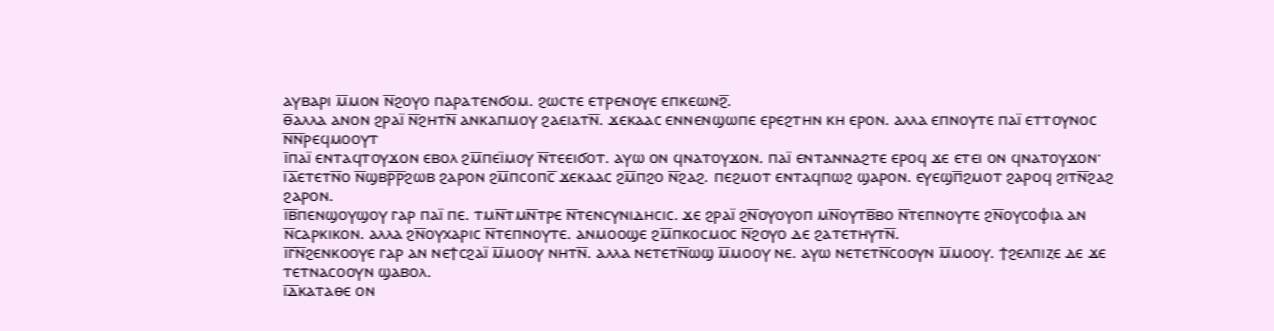ⲁⲩⲃⲁⲣⲓ ⲙ̅ⲙⲟⲛ ⲛ̅ϩⲟⲩⲟ ⲡⲁⲣⲁⲧⲉⲛϭⲟⲙ. ϩⲱⲥⲧⲉ ⲉⲧⲣⲉⲛⲟⲩⲉ ⲉⲡⲕⲉⲱⲛϩ̅.
ⲑ̅ⲁⲗⲗⲁ ⲁⲛⲟⲛ ϩⲣⲁⲓ̈ ⲛ̅ϩⲏⲧⲛ̅ ⲁⲛⲕⲁⲡⲙⲟⲩ ϩⲁⲉⲓⲁⲧⲛ̅. ϫⲉⲕⲁⲁⲥ ⲉⲛⲛⲉⲛϣⲱⲡⲉ ⲉⲣⲉϩⲧⲏⲛ ⲕⲏ ⲉⲣⲟⲛ. ⲁⲗⲗⲁ ⲉⲡⲛⲟⲩⲧⲉ ⲡⲁⲓ̈ ⲉⲧⲧⲟⲩⲛⲟⲥ ⲛ̅ⲛ̅ⲣⲉϥⲙⲟⲟⲩⲧ
ⲓ̅ⲡⲁⲓ̈ ⲉⲛⲧⲁϥⲧⲟⲩϫⲟⲛ ⲉⲃⲟⲗ ϩⲙ̅ⲡⲉⲓ̈ⲙⲟⲩ ⲛ̅ⲧⲉⲉⲓϭⲟⲧ. ⲁⲩⲱ ⲟⲛ ϥⲛⲁⲧⲟⲩϫⲟⲛ. ⲡⲁⲓ̈ ⲉⲛⲧⲁⲛⲛⲁϩⲧⲉ ⲉⲣⲟϥ ϫⲉ ⲉⲧⲉⲓ ⲟⲛ ϥⲛⲁⲧⲟⲩϫⲟⲛ·
ⲓ̅ⲁ̅ⲉⲧⲉⲧⲛ̅ⲟ ⲛ̅ϣⲃⲣ̅ⲣ̅ϩⲱⲃ ϩⲁⲣⲟⲛ ϩⲙ̅ⲡⲥⲟⲡⲥ̅ ϫⲉⲕⲁⲁⲥ ϩⲙ̅ⲡϩⲟ ⲛ̅ϩⲁϩ. ⲡⲉϩⲙⲟⲧ ⲉⲛⲧⲁϥⲡⲱϩ ϣⲁⲣⲟⲛ. ⲉⲩⲉϣⲡ̅ϩⲙⲟⲧ ϩⲁⲣⲟϥ ϩⲓⲧⲛ̅ϩⲁϩ ϩⲁⲣⲟⲛ.
ⲓ̅ⲃ̅ⲡⲉⲛϣⲟⲩϣⲟⲩ ⲅⲁⲣ ⲡⲁⲓ̈ ⲡⲉ. ⲧⲙⲛ̅ⲧⲙⲛ̅ⲧⲣⲉ ⲛ̅ⲧⲉⲛⲥⲩⲛⲓⲇⲏⲥⲓⲥ. ϫⲉ ϩⲣⲁⲓ̈ ϩⲛ̅ⲟⲩⲟⲩⲟⲡ ⲙⲛ̅ⲟⲩⲧⲃ̅ⲃⲟ ⲛ̅ⲧⲉⲡⲛⲟⲩⲧⲉ ϩⲛ̅ⲟⲩⲥⲟⲫⲓⲁ ⲁⲛ ⲛ̅ⲥⲁⲣⲕⲓⲕⲟⲛ. ⲁⲗⲗⲁ ϩⲛ̅ⲟⲩⲭⲁⲣⲓⲥ ⲛ̅ⲧⲉⲡⲛⲟⲩⲧⲉ. ⲁⲛⲙⲟⲟϣⲉ ϩⲙ̅ⲡⲕⲟⲥⲙⲟⲥ ⲛ̅ϩⲟⲩⲟ ⲇⲉ ϩⲁⲧⲉⲧⲏⲩⲧⲛ̅.
ⲓ̅ⲅ̅ⲛ̅ϩⲉⲛⲕⲟⲟⲩⲉ ⲅⲁⲣ ⲁⲛ ⲛⲉϯⲥϩⲁⲓ̈ ⲙ̅ⲙⲟⲟⲩ ⲛⲏⲧⲛ̅. ⲁⲗⲗⲁ ⲛⲉⲧⲉⲧⲛ̅ⲱϣ ⲙ̅ⲙⲟⲟⲩ ⲛⲉ. ⲁⲩⲱ ⲛⲉⲧⲉⲧⲛ̅ⲥⲟⲟⲩⲛ ⲙ̅ⲙⲟⲟⲩ. ϯϩⲉⲗⲡⲓⲍⲉ ⲇⲉ ϫⲉ ⲧⲉⲧⲛⲁⲥⲟⲟⲩⲛ ϣⲁⲃⲟⲗ.
ⲓ̅ⲇ̅ⲕⲁⲧⲁⲑⲉ ⲟⲛ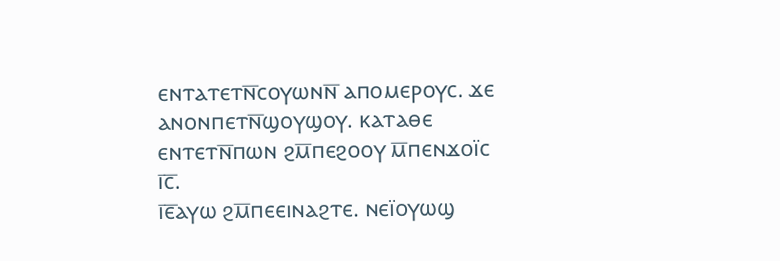ⲉⲛⲧⲁⲧⲉⲧⲛ̅ⲥⲟⲩⲱⲛⲛ̅ ⲁⲡⲟⲙⲉⲣⲟⲩⲥ. ϫⲉ ⲁⲛⲟⲛⲡⲉⲧⲛ̅ϣⲟⲩϣⲟⲩ. ⲕⲁⲧⲁⲑⲉ ⲉⲛⲧⲉⲧⲛ̅ⲡⲱⲛ ϩⲙ̅ⲡⲉϩⲟⲟⲩ ⲙ̅ⲡⲉⲛϫⲟⲓ̈ⲥ ⲓ̅ⲥ̅.
ⲓ̅ⲉ̅ⲁⲩⲱ ϩⲙ̅ⲡⲉⲉⲓⲛⲁϩⲧⲉ. ⲛⲉⲓ̈ⲟⲩⲱϣ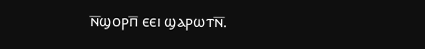ⲛ̅ϣⲟⲣⲡ̅ ⲉⲉⲓ ϣⲁⲣⲱⲧⲛ̅.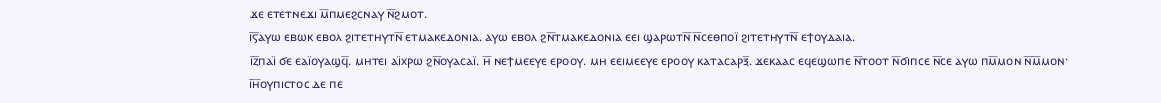ϫⲉ ⲉⲧⲉⲧⲛⲉϫⲓ ⲙ̅ⲡⲙⲉϩⲥⲛⲁⲩ ⲛ̅ϩⲙⲟⲧ.
ⲓ̅ⲋ̅ⲁⲩⲱ ⲉⲃⲱⲕ ⲉⲃⲟⲗ ϩⲓⲧⲉⲧⲏⲩⲧⲛ̅ ⲉⲧⲙⲁⲕⲉⲇⲟⲛⲓⲁ. ⲁⲩⲱ ⲉⲃⲟⲗ ϩⲛ̅ⲧⲙⲁⲕⲉⲇⲟⲛⲓⲁ ⲉⲉⲓ ϣⲁⲣⲱⲧⲛ̅ ⲛ̅ⲥⲉⲑⲡⲟⲓ̈ ϩⲓⲧⲉⲧⲏⲩⲧⲛ̅ ⲉϯⲟⲩⲇⲁⲓⲁ.
ⲓ̅ⲍ̅ⲡⲁⲓ̈ ϭⲉ ⲉⲁⲓ̈ⲟⲩⲁϣϥ̅. ⲙⲏⲧⲉⲓ ⲁⲓ̈ⲭⲣⲱ ϩⲛ̅ⲟⲩⲁⲥⲁⲓ̈. ⲏ̅ ⲛⲉϯⲙⲉⲉⲩⲉ ⲉⲣⲟⲟⲩ. ⲙⲏ ⲉⲉⲓⲙⲉⲉⲩⲉ ⲉⲣⲟⲟⲩ ⲕⲁⲧⲁⲥⲁⲣⲝ̅. ϫⲉⲕⲁⲁⲥ ⲉϥⲉϣⲱⲡⲉ ⲛ̅ⲧⲟⲟⲧ ⲛ̅ϭⲓⲡⲥⲉ ⲛ̅ⲥⲉ ⲁⲩⲱ ⲡⲙ̅ⲙⲟⲛ ⲛ̅ⲙ̅ⲙⲟⲛ·
ⲓ̅ⲏ̅ⲟⲩⲡⲓⲥⲧⲟⲥ ⲇⲉ ⲡⲉ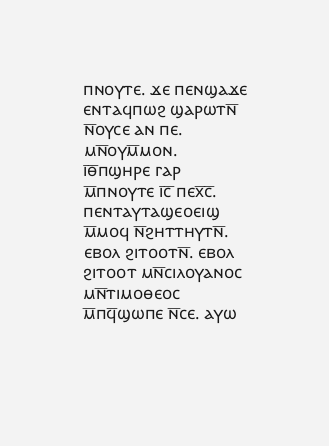ⲡⲛⲟⲩⲧⲉ. ϫⲉ ⲡⲉⲛϣⲁϫⲉ ⲉⲛⲧⲁϥⲡⲱϩ ϣⲁⲣⲱⲧⲛ̅ ⲛ̅ⲟⲩⲥⲉ ⲁⲛ ⲡⲉ. ⲙⲛ̅ⲟⲩⲙ̅ⲙⲟⲛ.
ⲓ̅ⲑ̅ⲡϣⲏⲣⲉ ⲅⲁⲣ ⲙ̅ⲡⲛⲟⲩⲧⲉ ⲓ̅ⲥ̅ ⲡⲉⲭ̅ⲥ̅. ⲡⲉⲛⲧⲁⲩⲧⲁϣⲉⲟⲉⲓϣ ⲙ̅ⲙⲟϥ ⲛ̅ϩⲏⲧⲧⲏⲩⲧⲛ̅. ⲉⲃⲟⲗ ϩⲓⲧⲟⲟⲧⲛ̅. ⲉⲃⲟⲗ ϩⲓⲧⲟⲟⲧ ⲙⲛ̅ⲥⲓⲗⲟⲩⲁⲛⲟⲥ ⲙⲛ̅ⲧⲓⲙⲟⲑⲉⲟⲥ ⲙ̅ⲡϥ̅ϣⲱⲡⲉ ⲛ̅ⲥⲉ. ⲁⲩⲱ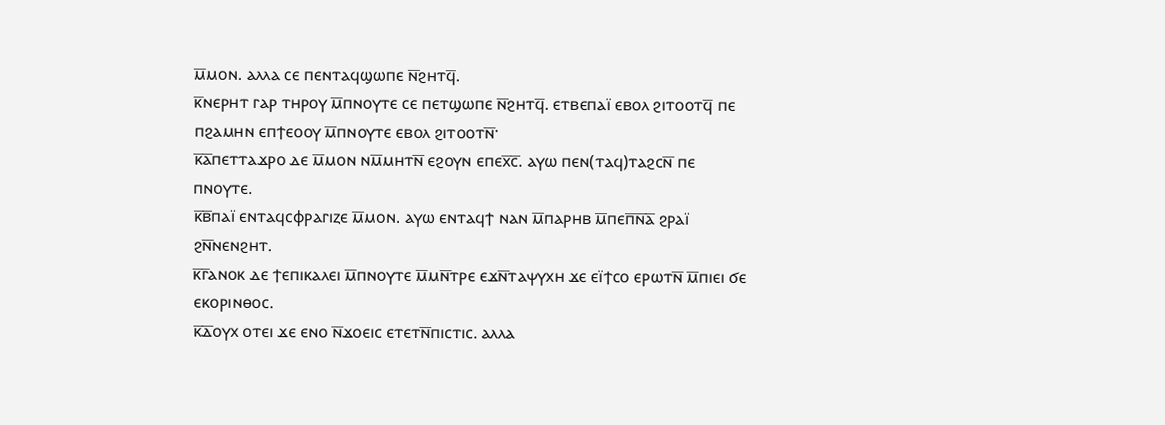ⲙ̅ⲙⲟⲛ. ⲁⲗⲗⲁ ⲥⲉ ⲡⲉⲛⲧⲁϥϣⲱⲡⲉ ⲛ̅ϩⲏⲧϥ̅.
ⲕ̅ⲛⲉⲣⲏⲧ ⲅⲁⲣ ⲧⲏⲣⲟⲩ ⲙ̅ⲡⲛⲟⲩⲧⲉ ⲥⲉ ⲡⲉⲧϣⲱⲡⲉ ⲛ̅ϩⲏⲧϥ̅. ⲉⲧⲃⲉⲡⲁⲓ̈ ⲉⲃⲟⲗ ϩⲓⲧⲟⲟⲧϥ̅ ⲡⲉ ⲡϩⲁⲙⲏⲛ ⲉⲡϯⲉⲟⲟⲩ ⲙ̅ⲡⲛⲟⲩⲧⲉ ⲉⲃⲟⲗ ϩⲓⲧⲟⲟⲧⲛ̅·
ⲕ̅ⲁ̅ⲡⲉⲧⲧⲁϫⲣⲟ ⲇⲉ ⲙ̅ⲙⲟⲛ ⲛⲙ̅ⲙⲏⲧⲛ̅ ⲉϩⲟⲩⲛ ⲉⲡⲉⲭ̅ⲥ̅. ⲁⲩⲱ ⲡⲉⲛ(ⲧⲁϥ)ⲧⲁϩⲥⲛ̅ ⲡⲉ ⲡⲛⲟⲩⲧⲉ.
ⲕ̅ⲃ̅ⲡⲁⲓ̈ ⲉⲛⲧⲁϥⲥⲫⲣⲁⲅⲓⲍⲉ ⲙ̅ⲙⲟⲛ. ⲁⲩⲱ ⲉⲛⲧⲁϥϯ ⲛⲁⲛ ⲙ̅ⲡⲁⲣⲏⲃ ⲙ̅ⲡⲉⲡ̅ⲛ̅ⲁ̅ ϩⲣⲁⲓ̈ ϩⲛ̅ⲛⲉⲛϩⲏⲧ.
ⲕ̅ⲅ̅ⲁⲛⲟⲕ ⲇⲉ ϯⲉⲡⲓⲕⲁⲗⲉⲓ ⲙ̅ⲡⲛⲟⲩⲧⲉ ⲙ̅ⲙⲛ̅ⲧⲣⲉ ⲉϫⲛ̅ⲧⲁⲯⲩⲭⲏ ϫⲉ ⲉⲓ̈ϯⲥⲟ ⲉⲣⲱⲧⲛ̅ ⲙ̅ⲡⲓⲉⲓ ϭⲉ ⲉⲕⲟⲣⲓⲛⲑⲟⲥ.
ⲕ̅ⲇ̅ⲟⲩⲭ ⲟⲧⲉⲓ ϫⲉ ⲉⲛⲟ ⲛ̅ϫⲟⲉⲓⲥ ⲉⲧⲉⲧⲛ̅ⲡⲓⲥⲧⲓⲥ. ⲁⲗⲗⲁ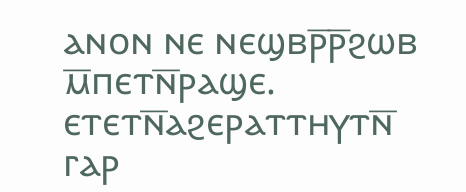ⲁⲛⲟⲛ ⲛⲉ ⲛⲉϣⲃⲣ̅ⲣ̅ϩⲱⲃ ⲙ̅ⲡⲉⲧⲛ̅ⲣⲁϣⲉ. ⲉⲧⲉⲧⲛ̅ⲁϩⲉⲣⲁⲧⲧⲏⲩⲧⲛ̅ ⲅⲁⲣ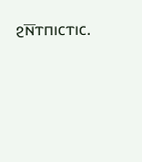ϩⲛ̅ⲧⲡⲓⲥⲧⲓⲥ.